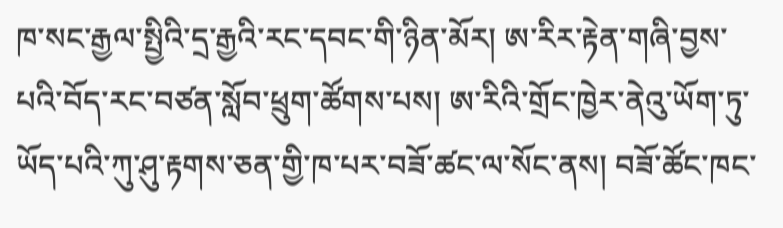ཁ་སང་རྒྱལ་སྤྱིའི་དྲ་རྒྱའི་རང་དབང་གི་ཉིན་མོར། ཨ་རིར་རྟེན་གཞི་བྱས་པའི་བོད་རང་བཙན་སློབ་ཕྲུག་ཚོགས་པས། ཨ་རིའི་གྲོང་ཁྱེར་ནེའུ་ཡོག་ཏུ་ཡོད་པའི་ཀུ་ཤུ་རྟགས་ཅན་གྱི་ཁ་པར་བཟོ་ཚང་ལ་སོང་ནས། བཟོ་ཚོང་ཁང་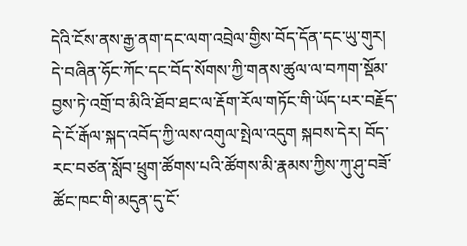དེའི་ངོས་ནས་རྒྱ་ནག་དང་ལག་འབྲེལ་གྱིས་བོད་དོན་དང་ཡུ་གུར། དེ་བཞིན་ཧོང་ཀོང་དང་བོད་སོགས་ཀྱི་གནས་ཚུལ་ལ་བཀག་སྡོམ་བྱས་ཏེ་འགྲོ་བ་མིའི་ཐོབ་ཐང་ལ་རྡོག་རོལ་གཏོང་གི་ཡོད་པར་བརྗོད་དེ་ངོ་རྒོལ་སྐད་འབོད་ཀྱི་ལས་འགུལ་སྤེལ་འདུག སྐབས་དེར། བོད་རང་བཙན་སློབ་ཕྲུག་ཚོགས་པའི་ཚོགས་མི་རྣམས་ཀྱིས་ཀུ་ཤུ་བཟོ་ཚོང་ཁང་གི་མདུན་དུ་ངོ་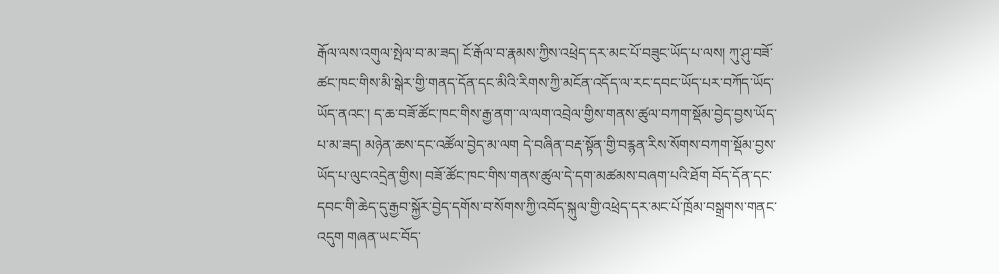རྒོལ་ལས་འགུལ་སྤེལ་བ་མ་ཟད། ངོ་རྒོལ་བ་རྣམས་ཀྱིས་འཕྲེད་དར་མང་པོ་བཟུང་ཡོད་པ་ལས། ཀུ་ཤུ་བཟོ་ཚང་ཁང་གིས་མི་སྒེར་གྱི་གནད་དོན་དང་མིའི་རིགས་ཀྱི་མངོན་འདོད་ལ་རང་དབང་ཡོད་པར་བཀོད་ཡོད་ཡོད་ནའང་། ད་ཆ་བཟོ་ཚོང་ཁང་གིས་རྒྱ་ནག་་ལ་ལག་འབྲེལ་གྱིས་གནས་ཚུལ་བཀག་སྡོམ་བྱེད་བྱས་ཡོད་པ་མ་ཟད། མཉེན་ཆས་དང་འཚོལ་བྱེད་མ་ལག དེ་བཞིན་བརྡ་སྟོན་གྱི་བརྙན་རིས་སོགས་བཀག་སྡོམ་བྱས་ཡོད་པ་ལུང་འདྲེན་གྱིས། བཟོ་ཚོང་ཁང་གིས་གནས་ཚུལ་དེ་དག་མཚམས་བཞག་པའི་ཐོག བོད་དོན་དང་དབང་གི་ཆེད་དུ་རྒྱབ་སྐྱོར་བྱེད་དགོས་བ་སོགས་ཀྱི་འབོད་སྐུལ་གྱི་འཕྲེད་དར་མང་པོ་ཁྲོམ་བསྒྲགས་གནང་འདུག གཞན་ཡང་བོད་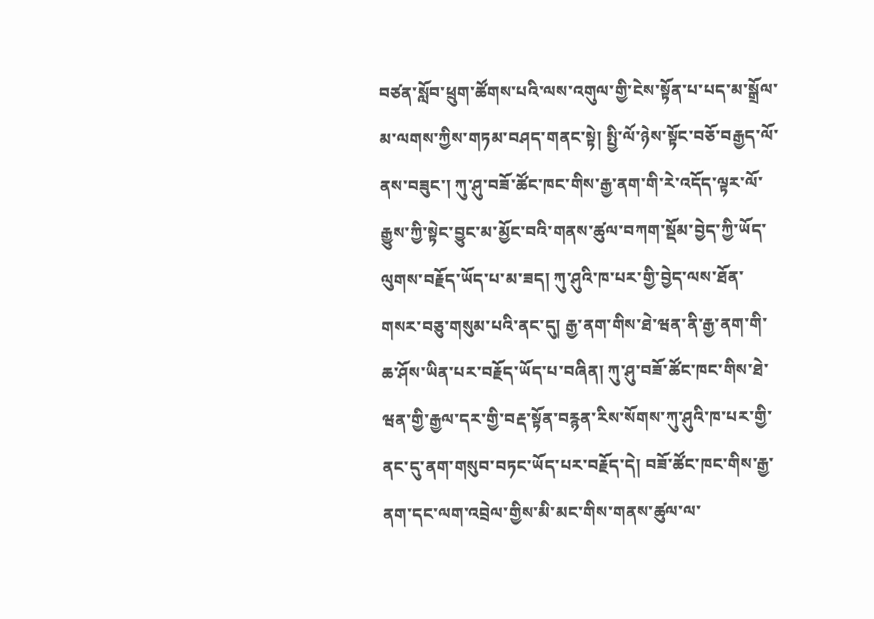བཙན་སློབ་ཕྲུག་ཚོགས་པའི་ལས་འགུལ་གྱི་ངེས་སྟོན་པ་པད་མ་སྒྲོལ་མ་ལགས་ཀྱིས་གཏམ་བཤད་གནང་སྟེ། སྤྱི་ལོ་ཉེས་སྟོང་བཅོ་བརྒྱད་ལོ་ནས་བཟུང་། ཀུ་ཤུ་བཟོ་ཚོང་ཁང་གིས་རྒྱ་ནག་གི་རེ་འདོད་ལྟར་ལོ་རྒྱུས་ཀྱི་སྟེང་བྱུང་མ་མྱོང་བའི་གནས་ཚུལ་བཀག་སྡོམ་བྱེད་ཀྱི་ཡོད་ལུགས་བརྗོད་ཡོད་པ་མ་ཟད། ཀུ་ཤུའི་ཁ་པར་གྱི་བྱེད་ལས་ཐོན་གསར་བཅུ་གསུམ་པའི་ནང་དུ། རྒྱ་ནག་གིས་ཐེ་ཝན་ནི་རྒྱ་ནག་གི་ཆ་ཤོས་ཡིན་པར་བརྗོད་ཡོད་པ་བཞིན། ཀུ་ཤུ་བཟོ་ཚོང་ཁང་གིས་ཐེ་ཝན་གྱི་རྒྱལ་དར་གྱི་བརྡ་སྟོན་བརྙན་རིས་སོགས་ཀུ་ཤུའི་ཁ་པར་གྱི་ནང་དུ་ནག་གསུབ་བཏང་ཡོད་པར་བརྗོད་དེ། བཟོ་ཚོང་ཁང་གིས་རྒྱ་ནག་དང་ལག་འབྲེལ་གྱིས་མི་མང་གིས་གནས་ཚུལ་ལ་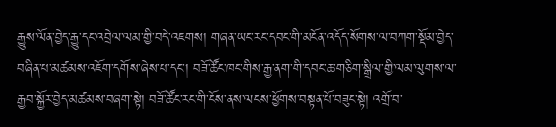རྒྱུས་ལོན་བྱེད་རྒྱུ་དང་འབྲེལ་ལམ་གྱི་བདེ་འཇགས། གཞན་ཡང་རང་དབང་གི་མངོན་འདོད་སོགས་ལ་བཀག་སྡོམ་བྱེད་བཞིན་པ་མཚམས་འཇོག་དགོས་ཞེས་པ་དང་། བཟོ་ཚོང་ཁང་གིས་རྒྱ་ནག་གི་དབང་ཆ་གཅིག་སྒྲིལ་གྱི་ལམ་ལུགས་ལ་རྒྱབ་སྐྱོར་བྱེད་མཚམས་བཞག་སྟེ། བཟོ་ཚོང་རང་གི་ངོས་ནས་ལངས་ཕྱོགས་བསྟན་པོ་བཟུང་སྟེ། འགྲོ་བ་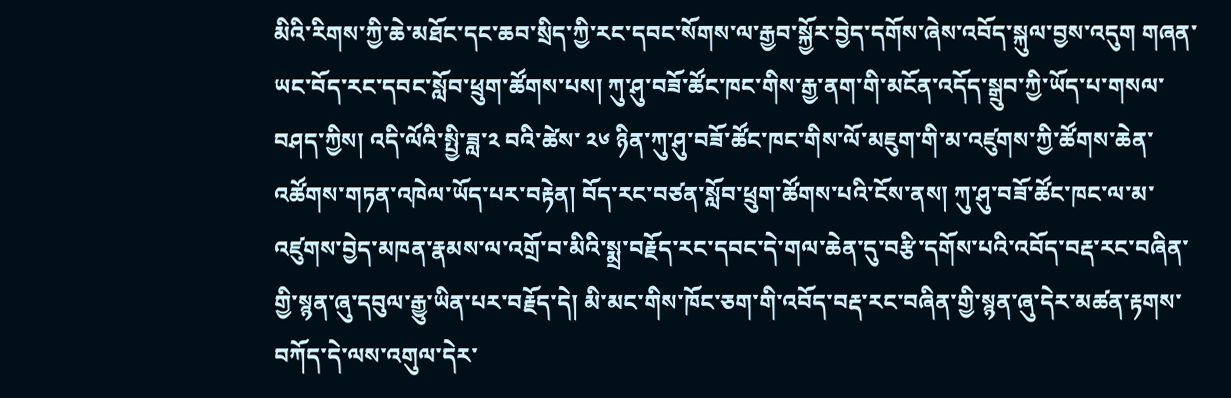མིའི་རིགས་ཀྱི་ཆེ་མཐོང་དང་ཆབ་སྲིད་ཀྱི་རང་དབང་སོགས་ལ་རྒྱབ་སྐྱོར་བྱེད་དགོས་ཞེས་འབོད་སྐུལ་བྱས་འདུག གཞན་ཡང་བོད་རང་དབང་སློབ་ཕྲུག་ཚོགས་པས། ཀུ་ཤུ་བཟོ་ཚོང་ཁང་གིས་རྒྱ་ནག་གི་མངོན་འདོད་སྒྲུབ་ཀྱི་ཡོད་པ་གསལ་བཤད་ཀྱིས། འདི་ལོའི་སྤྱི་ཟླ་༢ བའི་ཚེས་ ༢༦ ཉིན་ཀུ་ཤུ་བཟོ་ཚོང་ཁང་གིས་ལོ་མཇུག་གི་མ་འཛུགས་ཀྱི་ཚོགས་ཆེན་འཚོགས་གཏན་འཁེལ་ཡོད་པར་བརྟེན། བོད་རང་བཙན་སློབ་ཕྲུག་ཚོགས་པའི་ངོས་ནས། ཀུ་ཤུ་བཟོ་ཚོང་ཁང་ལ་མ་འཛུགས་བྱེད་མཁན་རྣམས་ལ་འགྲོ་བ་མིའི་སྨྲ་བརྗོད་རང་དབང་དེ་གལ་ཆེན་དུ་བརྩི་དགོས་པའི་འབོད་བརྡ་རང་བཞིན་གྱི་སྙན་ཞུ་དབུལ་རྒྱུ་ཡིན་པར་བརྗོད་དེ། མི་མང་གིས་ཁོང་ཅག་གི་འབོད་བརྡ་རང་བཞིན་གྱི་སྙན་ཞུ་དེར་མཚན་རྟགས་བཀོད་དེ་ལས་འགུལ་དེར་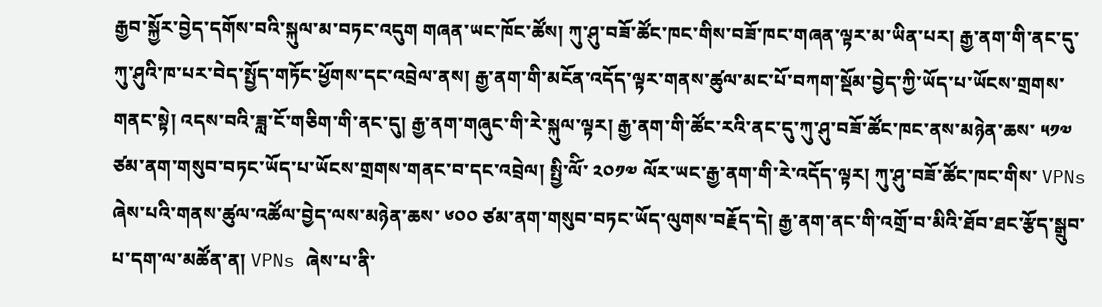རྒྱབ་སྐྱོར་བྱེད་དགོས་བའི་སྐུལ་མ་བཏང་འདུག གཞན་ཡང་ཁོང་ཚོས། ཀུ་ཤུ་བཟོ་ཚོང་ཁང་གིས་བཟོ་ཁང་གཞན་ལྟར་མ་ཡིན་པར། རྒྱ་ནག་གི་ནང་དུ་ཀུ་ཤུའི་ཁ་པར་བེད་སྤྱོད་གཏོང་ཕྱོགས་དང་འབྲེལ་ནས། རྒྱ་ནག་གི་མངོན་འདོད་ལྟར་གནས་ཚུལ་མང་པོ་བཀག་སྡོམ་བྱེད་ཀྱི་ཡོད་པ་ཡོངས་གྲགས་གནང་སྟེ། འདས་བའི་ཟླ་ངོ་གཅིག་གི་ནང་དུ། རྒྱ་ནག་གཞུང་གི་རེ་སྐུལ་ལྟར། རྒྱ་ནག་གི་ཚོང་རའི་ནང་དུ་ཀུ་ཤུ་བཟོ་ཚོང་ཁང་ནས་མཉེན་ཆས་ ༥༡༧ ཙམ་ནག་གསུབ་བཏང་ཡོད་པ་ཡོངས་གྲགས་གནང་བ་དང་འབྲེལ། སྤྱི་ལོི་ ༢༠༡༧ ལོར་ཡང་རྒྱ་ནག་གི་རེ་འདོད་ལྟར། ཀུ་ཤུ་བཟོ་ཚོང་ཁང་གིས་ VPNs ཞེས་པའི་གནས་ཚུལ་འཚོལ་བྱེད་ལས་མཉེན་ཆས་ ༦༠༠ ཙམ་ནག་གསུབ་བཏང་ཡོད་ལུགས་བརྗོད་དེ། རྒྱ་ནག་ནང་གི་འགྲོ་བ་མིའི་ཐོབ་ཐང་རྩོད་སྒྲུབ་པ་དག་ལ་མཚོན་ན། VPNs ཞེས་པ་ནི་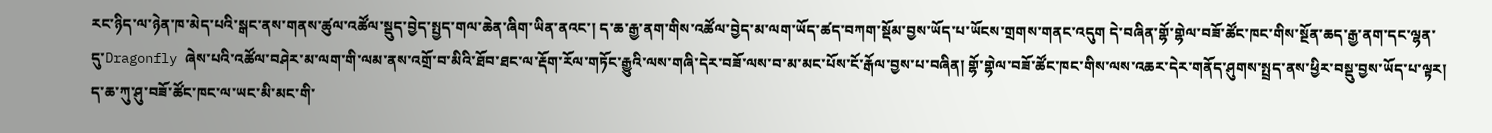རང་ཉིད་ལ་ཉེན་ཁ་མེད་པའི་སྒང་ནས་གནས་ཚུལ་འཚོལ་སྡུད་བྱེད་སྤྱད་གལ་ཆེན་ཞིག་ཡིན་ནའང་། ད་ཆ་རྒྱ་ནག་གིས་འཚོལ་བྱེད་མ་ལག་ཡོད་ཚད་བཀག་སྡོམ་བྱས་ཡོད་པ་ཡོངས་གྲགས་གནང་འདུག དེ་བཞིན་གྷོ་གྷེལ་བཟོ་ཚོང་ཁང་གིས་སྔོན་ཆད་རྒྱ་ནག་དང་ལྷན་དུ་Dragonfly ཞེས་པའི་འཚོལ་བཤེར་མ་ལག་གི་ལམ་ནས་འགྲོ་བ་མིའི་ཐོབ་ཐང་ལ་རྡོག་རོལ་གཏོང་རྒྱུའི་ལས་གཞི་དེར་བཟོ་ལས་བ་མ་མང་པོས་ངོ་རྒོལ་བྱས་པ་བཞིན། གྷོ་གྷེལ་བཟོ་ཚོང་ཁང་གིས་ལས་འཆར་དེར་གནོད་ཤུགས་སྤྲད་ནས་ཕྱིར་བསྡུ་བྱས་ཡོད་པ་ལྟར། ད་ཆ་ཀུ་ཤུ་བཟོ་ཚོང་ཁང་ལ་ཡང་མི་མང་གི་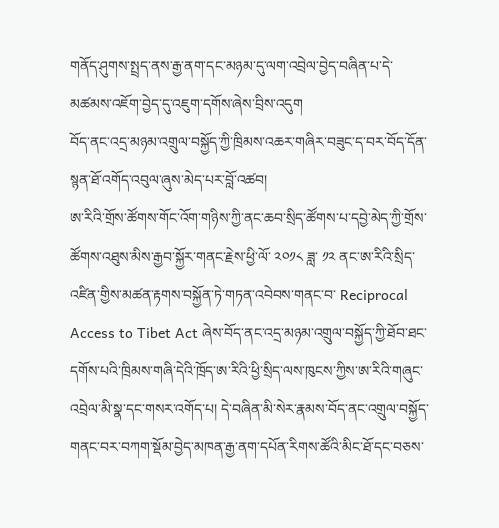གནོད་ཤུགས་སྤྲད་ནས་རྒྱ་ནག་དང་མཉམ་དུ་ལག་འབྲེལ་བྱེད་བཞིན་པ་དེ་མཚམས་འཇོག་བྱེད་དུ་འཇུག་དགོས་ཞེས་བྲིས་འདུག
བོད་ནང་འདྲ་མཉམ་འགྲུལ་བསྐྱོད་ཀྱི་ཁྲིམས་འཆར་གཞིར་བཟུང་ད་བར་བོད་དོན་སྙན་ཐོ་འགོད་འབུལ་ཞུས་མེད་པར་བློ་འཚབ།
ཨ་རིའི་གྲོས་ཚོགས་གོང་འོག་གཉིས་ཀྱི་ནང་ཆབ་སྲིད་ཚོགས་པ་དབྱེ་མེད་ཀྱི་གྲོས་ཚོགས་འཐུས་མིས་རྒྱབ་སྐྱོར་གནང་རྗེས་ཕྱི་ལོ་ ༢༠༡༨ ཟླ་ ༡༢ ནང་ཨ་རིའི་སྲིད་འཛིན་གྱིས་མཚན་རྟགས་བསྐྱོན་ཏེ་གཏན་འབེབས་གནང་བ་ Reciprocal Access to Tibet Act ཞེས་བོད་ནང་འདྲ་མཉམ་འགྲུལ་བསྐྱོད་ཀྱི་ཐོབ་ཐང་དགོས་པའི་ཁྲིམས་གཞི་དེའི་ཁྲོད་ཨ་རིའི་ཕྱི་སྲིད་ལས་ཁུངས་ཀྱིས་ཨ་རིའི་གཞུང་འབྲེལ་མི་སྣ་དང་གསར་འགོད་པ། དེ་བཞིན་མི་སེར་རྣམས་བོད་ནང་འགྲུལ་བསྐྱོད་གནང་བར་བཀག་སྡོམ་བྱེད་མཁན་རྒྱ་ནག་དཔོན་རིགས་ཚོའི་མིང་ཐོ་དང་བཅས་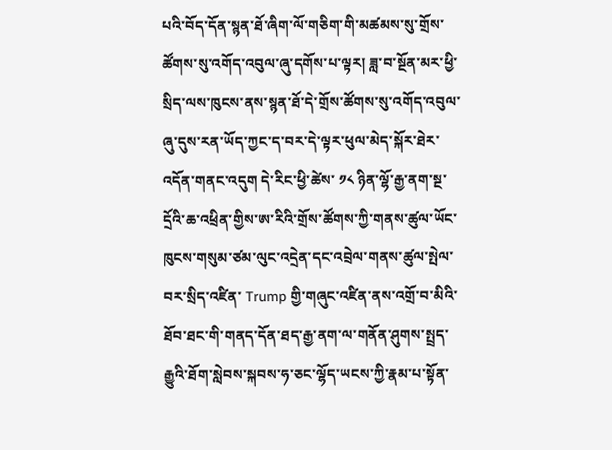པའི་བོད་དོན་སྙན་ཐོ་ཞིག་ལོ་གཅིག་གི་མཚམས་སུ་གྲོས་ཚོགས་སུ་འགོད་འབུལ་ཞུ་དགོས་པ་ལྟར། ཟླ་བ་སྔོན་མར་ཕྱི་སྲིད་ལས་ཁུངས་ནས་སྙན་ཐོ་དེ་གྲོས་ཚོགས་སུ་འགོད་འབུལ་ཞུ་དུས་རན་ཡོད་ཀྱང་ད་བར་དེ་ལྟར་ཕུལ་མེད་སྐོར་ཐེར་འདོན་གནང་འདུག དེ་རིང་ཕྱི་ཚེས་ ༡༨ ཉིན་ལྷོ་རྒྱ་ནག་སྔ་དྲོའི་ཆ་འཕྲིན་གྱིས་ཨ་རིའི་གྲོས་ཚོགས་ཀྱི་གནས་ཚུལ་ཡོང་ཁུངས་གསུམ་ཙམ་ལུང་འདྲེན་དང་འབྲེལ་གནས་ཚུལ་སྤེལ་བར་སྲིད་འཛིན་ Trump གྱི་གཞུང་འཛིན་ནས་འགྲོ་བ་མིའི་ཐོབ་ཐང་གི་གནད་དོན་ཐད་རྒྱ་ནག་ལ་གནོན་ཤུགས་སྤྲད་རྒྱུའི་ཐོག་སླེབས་སྐབས་ཧ་ཅང་ལྷོད་ཡངས་ཀྱི་རྣམ་པ་སྟོན་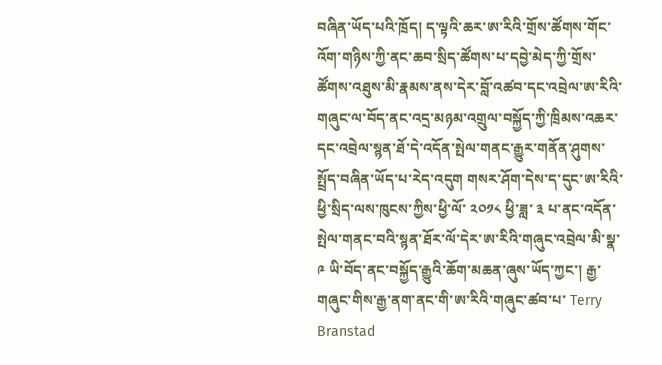བཞིན་ཡོད་པའི་ཁྲོད། ད་ལྟའི་ཆར་ཨ་རིའི་གྲོས་ཚོགས་གོང་འོག་གཉིས་ཀྱི་ནང་ཆབ་སྲིད་ཚོགས་པ་དབྱེ་མེད་ཀྱི་གྲོས་ཚོགས་འཐུས་མི་རྣམས་ནས་དེར་བློ་འཚབ་དང་འབྲེལ་ཨ་རིའི་གཞུང་ལ་བོད་ནང་འདྲ་མཉམ་འགྲུལ་བསྐྱོད་ཀྱི་ཁྲིམས་འཆར་དང་འབྲེལ་སྙན་ཐོ་དེ་འདོན་སྤེལ་གནང་རྒྱུར་གནོན་ཤུགས་སྤྲོད་བཞིན་ཡོད་པ་རེད་འདུག གསར་ཤོག་དེས་ད་དུང་ཨ་རིའི་ཕྱི་སྲིད་ལས་ཁུངས་ཀྱིས་ཕྱི་ལོ་ ༢༠༡༨ ཕྱི་ཟླ་ ༣ པ་ནང་འདོན་སྤེལ་གནང་བའི་སྙན་ཐོར་ལོ་དེར་ཨ་རིའི་གཞུང་འབྲེལ་མི་སྣ་ ༩ ཡི་བོད་ནང་བསྐྱོད་རྒྱུའི་ཆོག་མཆན་ཞུས་ཡོད་ཀྱང་། རྒྱ་གཞུང་གིས་རྒྱ་ནག་ནང་གི་ཨ་རིའི་གཞུང་ཚབ་པ་ Terry Branstad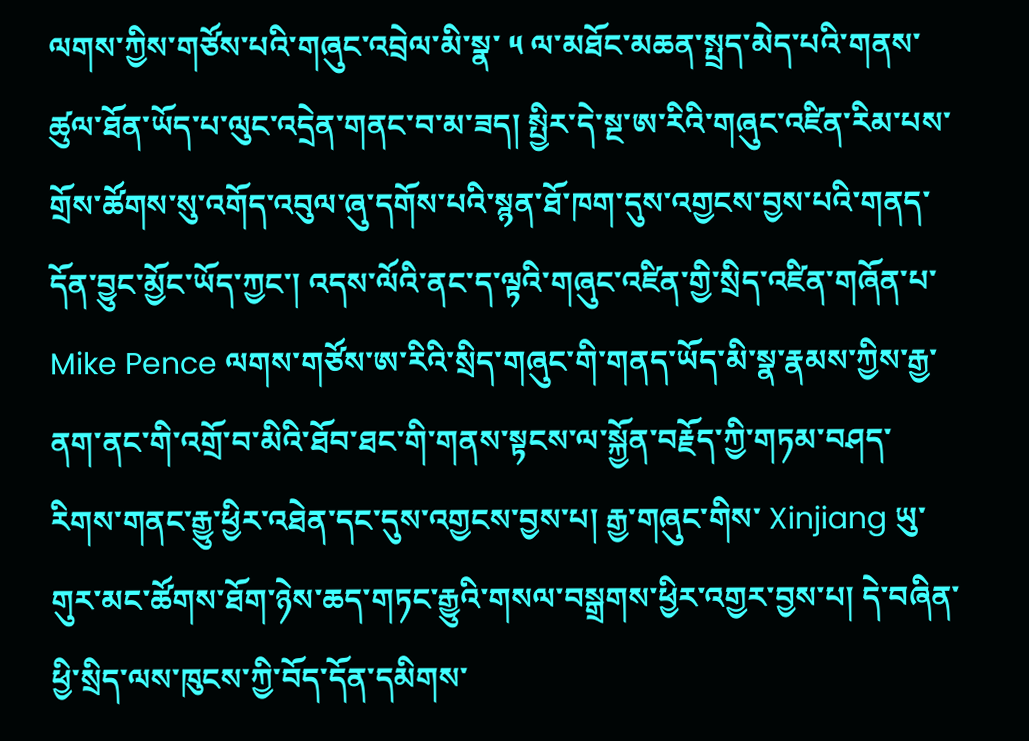ལགས་ཀྱིས་གཙོས་པའི་གཞུང་འབྲེལ་མི་སྣ་ ༥ ལ་མཐོང་མཆན་སྤྲད་མེད་པའི་གནས་ཚུལ་ཐོན་ཡོད་པ་ལུང་འདྲེན་གནང་བ་མ་ཟད། སྤྱིར་དེ་སྔ་ཨ་རིའི་གཞུང་འཛིན་རིམ་པས་གྲོས་ཚོགས་སུ་འགོད་འབུལ་ཞུ་དགོས་པའི་སྙན་ཐོ་ཁག་དུས་འགྱངས་བྱས་པའི་གནད་དོན་བྱུང་མྱོང་ཡོད་ཀྱང་། འདས་ལོའི་ནང་ད་ལྟའི་གཞུང་འཛིན་གྱི་སྲིད་འཛིན་གཞོན་པ་ Mike Pence ལགས་གཙོས་ཨ་རིའི་སྲིད་གཞུང་གི་གནད་ཡོད་མི་སྣ་རྣམས་ཀྱིས་རྒྱ་ནག་ནང་གི་འགྲོ་བ་མིའི་ཐོབ་ཐང་གི་གནས་སྟངས་ལ་སྐྱོན་བརྗོད་ཀྱི་གཏམ་བཤད་རིགས་གནང་རྒྱུ་ཕྱིར་འཐེན་དང་དུས་འགྱངས་བྱས་པ། རྒྱ་གཞུང་གིས་ Xinjiang ཡུ་གུར་མང་ཚོགས་ཐོག་ཉེས་ཆད་གཏང་རྒྱུའི་གསལ་བསྒྲགས་ཕྱིར་འགྱར་བྱས་པ། དེ་བཞིན་ཕྱི་སྲིད་ལས་ཁུངས་ཀྱི་བོད་དོན་དམིགས་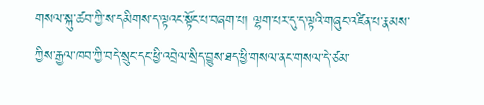གསལ་སྐུ་ཚབ་ཀྱི་ས་དམིགས་ད་ལྟའང་སྟོང་པ་བཞག་པ། ལྷག་པར་དུ་ད་ལྟའི་གཞུང་འཛིན་པ་རྣམས་ཀྱིས་རྒྱལ་ཁབ་ཀྱི་བདེ་སྲུང་དང་ཕྱི་འབྲེལ་སྲིད་བྱུས་ཐད་ཕྱི་གསལ་ནང་གསལ་དེ་ཙམ་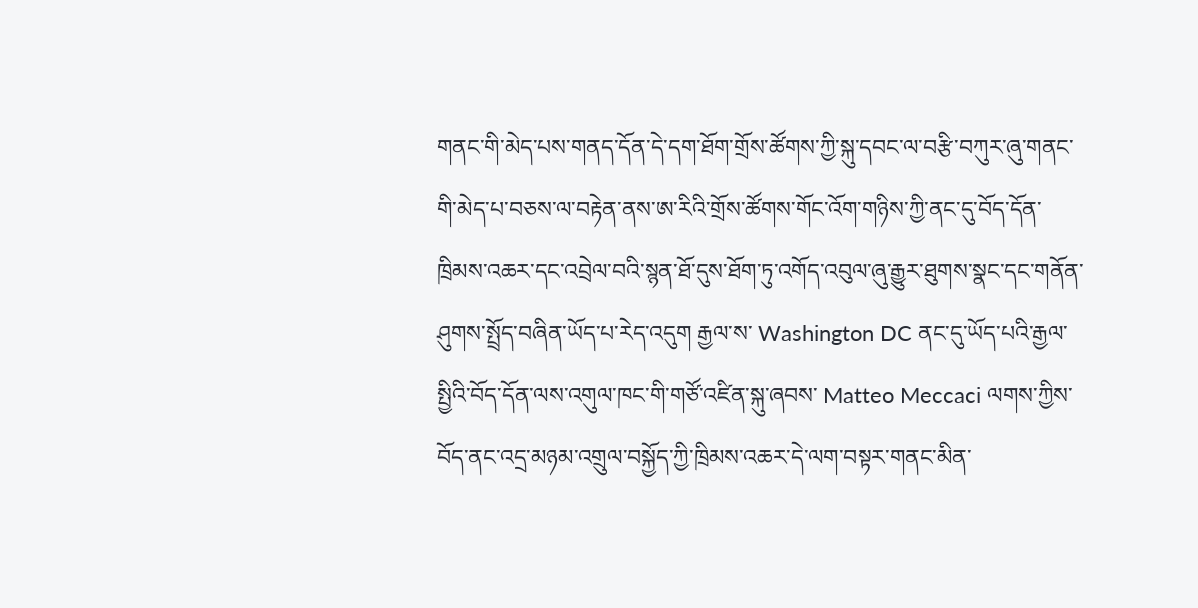གནང་གི་མེད་པས་གནད་དོན་དེ་དག་ཐོག་གྲོས་ཚོགས་ཀྱི་སྐུ་དབང་ལ་བརྩི་བཀུར་ཞུ་གནང་གི་མེད་པ་བཅས་ལ་བརྟེན་ནས་ཨ་རིའི་གྲོས་ཚོགས་གོང་འོག་གཉིས་ཀྱི་ནང་དུ་བོད་དོན་ཁྲིམས་འཆར་དང་འབྲེལ་བའི་སྙན་ཐོ་དུས་ཐོག་ཏུ་འགོད་འབུལ་ཞུ་རྒྱུར་ཐུགས་སྣང་དང་གནོན་ཤུགས་སྤྲོད་བཞིན་ཡོད་པ་རེད་འདུག རྒྱལ་ས་ Washington DC ནང་དུ་ཡོད་པའི་རྒྱལ་སྤྱིའི་བོད་དོན་ལས་འགུལ་ཁང་གི་གཙོ་འཛིན་སྐུ་ཞབས་ Matteo Meccaci ལགས་ཀྱིས་བོད་ནང་འདྲ་མཉམ་འགྲུལ་བསྐྱོད་ཀྱི་ཁྲིམས་འཆར་དེ་ལག་བསྟར་གནང་མིན་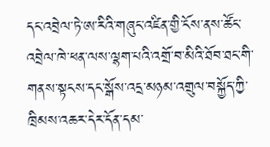དང་འབྲེལ་ཏེ་ཨ་རིའི་གཞུང་འཛིན་གྱི་ངོས་ནས་ཚོང་འབྲེལ་ཁེ་ཕན་ལས་ལྷག་པའི་འགྲོ་བ་མིའི་ཐོབ་ཐང་གི་གནས་སྟངས་དང་སྒོས་འདྲ་མཉམ་འགྲུལ་བསྐྱོད་ཀྱི་ཁྲིམས་འཆར་དེར་དོན་དམ་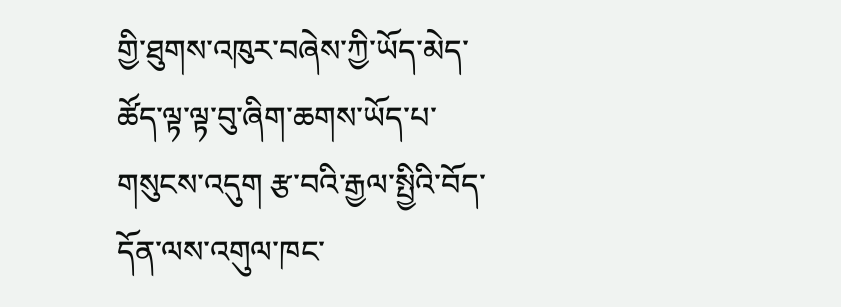གྱི་ཐུགས་འཁུར་བཞེས་ཀྱི་ཡོད་མེད་ཚོད་ལྟ་ལྟ་བུ་ཞིག་ཆགས་ཡོད་པ་གསུངས་འདུག རྩ་བའི་རྒྱལ་སྤྱིའི་བོད་དོན་ལས་འགུལ་ཁང་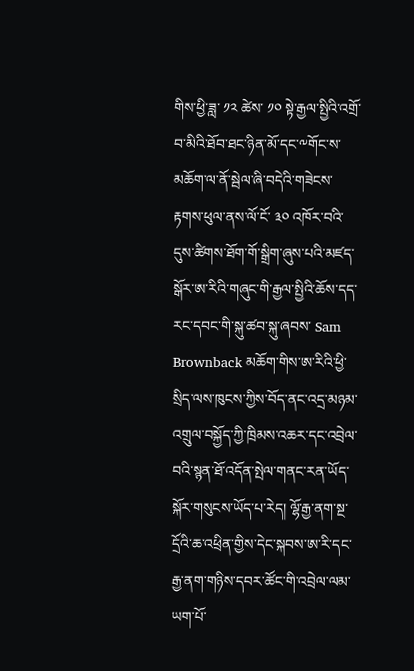གིས་ཕྱི་ཟླ་ ༡༢ ཚེས་ ༡༠ སྟེ་རྒྱལ་སྤྱིའི་འགྲོ་བ་མིའི་ཐོབ་ཐང་ཉིན་མོ་དང་༸གོང་ས་མཆོག་ལ་ནོ་སྦེལ་ཞི་བདེའི་གཟེངས་རྟགས་ཕུལ་ནས་ལོ་ངོ་ ༣༠ འཁོར་བའི་དུས་ཚིགས་ཐོག་གོ་སྒྲིག་ཞུས་པའི་མཛད་སྒོར་ཨ་རིའི་གཞུང་གི་རྒྱལ་སྤྱིའི་ཆོས་དད་རང་དབང་གི་སྐུ་ཚབ་སྐུ་ཞབས་ Sam Brownback མཆོག་གིས་ཨ་རིའི་ཕྱི་སྲིད་ལས་ཁུངས་ཀྱིས་བོད་ནང་འདྲ་མཉམ་འགྲུལ་བསྐྱོད་ཀྱི་ཁྲིམས་འཆར་དང་འབྲེལ་བའི་སྙན་ཐོ་འདོན་སྤེལ་གནང་རན་ཡོད་སྐོར་གསུངས་ཡོད་པ་རེད། ལྷོ་རྒྱ་ནག་སྔ་དྲོའི་ཆ་འཕྲིན་གྱིས་དེང་སྐབས་ཨ་རི་དང་རྒྱ་ནག་གཉིས་དབར་ཚོང་གི་འབྲེལ་ལམ་ཡག་པོ་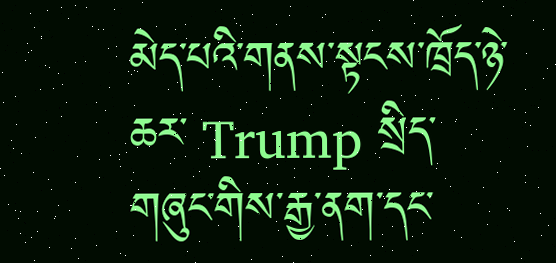མེད་པའི་གནས་སྟངས་ཁྲོད་ཉེ་ཆར་ Trump སྲིད་གཞུང་གིས་རྒྱ་ནག་དང་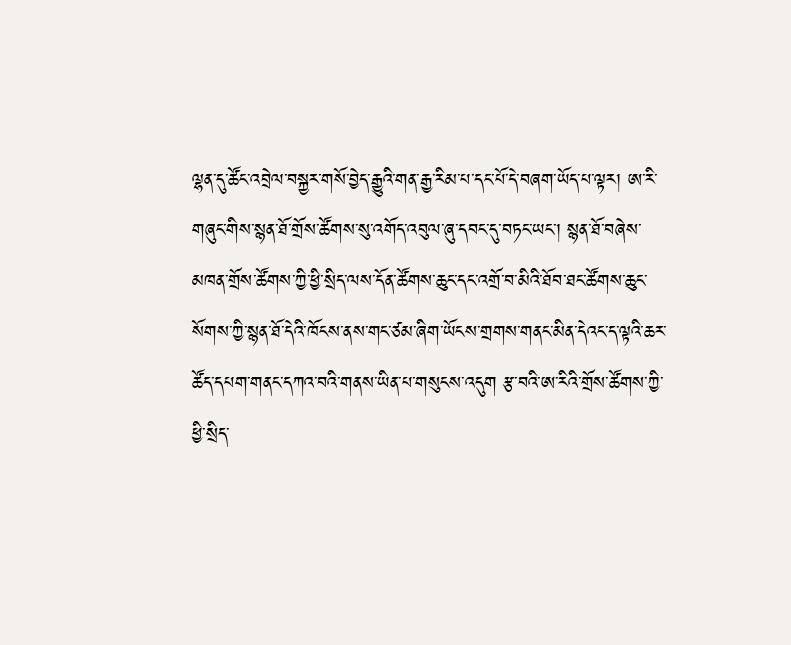ལྷན་དུ་ཚོང་འབྲེལ་བསྐྱར་གསོ་བྱེད་རྒྱུའི་གན་རྒྱ་རིམ་པ་དང་པོ་དེ་བཞག་ཡོད་པ་ལྟར། ཨ་རི་གཞུང་གིས་སྙན་ཐོ་གྲོས་ཚོགས་སུ་འགོད་འབུལ་ཞུ་དབང་དུ་བཏང་ཡང་། སྙན་ཐོ་བཞེས་མཁན་གྲོས་ཚོགས་ཀྱི་ཕྱི་སྲིད་ལས་དོན་ཚོགས་ཆུང་དང་འགྲོ་བ་མིའི་ཐོབ་ཐང་ཚོགས་ཆུང་སོགས་ཀྱི་སྙན་ཐོ་དེའི་ཁོངས་ནས་གང་ཙམ་ཞིག་ཡོངས་གྲགས་གནང་མིན་དེའང་ད་ལྟའི་ཆར་ཚོད་དཔག་གནང་དཀའ་བའི་གནས་ཡིན་པ་གསུངས་འདུག རྩ་བའི་ཨ་རིའི་གྲོས་ཚོགས་ཀྱི་ཕྱི་སྲིད་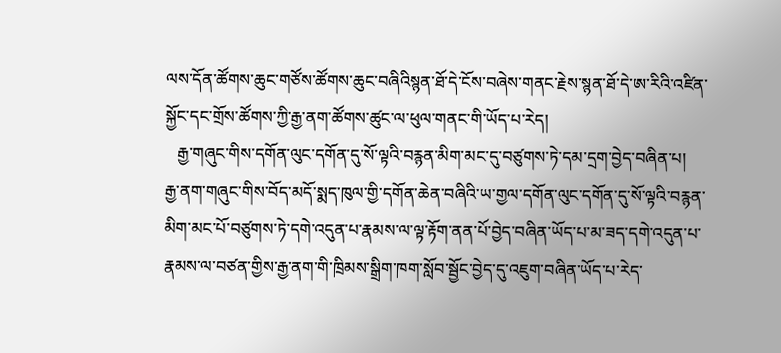ལས་དོན་ཚོགས་ཆུང་གཙོས་ཚོགས་ཆུང་བཞིའིསྙན་ཐོ་དེ་ངོས་བཞེས་གནང་རྗེས་སྙན་ཐོ་དེ་ཨ་རིའི་འཛིན་སྐྱོང་དང་གྲོས་ཚོགས་ཀྱི་རྒྱ་ནག་ཚོགས་ཚུང་ལ་ཕུལ་གནང་གི་ཡོད་པ་རེད།
   རྒྱ་གཞུང་གིས་དགོན་ལུང་དགོན་དུ་སོ་ལྟའི་བརྙན་མིག་མང་དུ་བཙུགས་ཏེ་དམ་དྲག་བྱེད་བཞིན་པ།
རྒྱ་ནག་གཞུང་གིས་བོད་མདོ་སྨད་ཁུལ་གྱི་དགོན་ཆེན་བཞིའི་ཡ་གྱལ་དགོན་ལུང་དགོན་དུ་སོ་ལྟའི་བརྙན་མིག་མང་པོ་བཙུགས་ཏེ་དགེ་འདུན་པ་རྣམས་ལ་ལྟ་རྟོག་ནན་པོ་བྱེད་བཞིན་ཡོད་པ་མ་ཟད་དགེ་འདུན་པ་རྣམས་ལ་བཙན་གྱིས་རྒྱ་ནག་གི་ཁྲིམས་སྒྲིག་ཁག་སློབ་སྦྱོང་བྱེད་དུ་འཇུག་བཞིན་ཡོད་པ་རེད་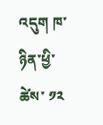འདུག ཁ་ཉིན་ཕྱི་ཚེས་ ༡༢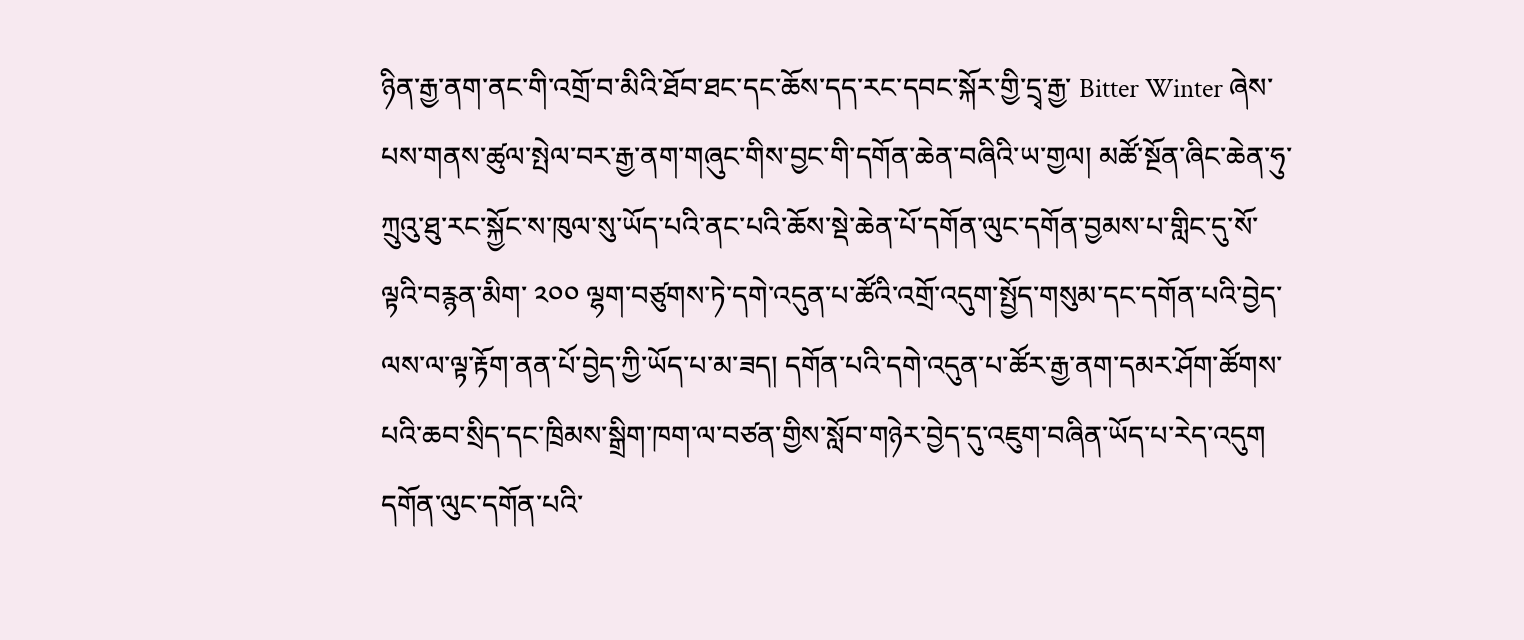ཉིན་རྒྱ་ནག་ནང་གི་འགྲོ་བ་མིའི་ཐོབ་ཐང་དང་ཆོས་དད་རང་དབང་སྐོར་གྱི་དྲྭ་རྒྱ་ Bitter Winter ཞེས་པས་གནས་ཚུལ་སྤེལ་བར་རྒྱ་ནག་གཞུང་གིས་བྱང་གི་དགོན་ཆེན་བཞིའི་ཡ་གྱལ། མཚོ་སྔོན་ཞིང་ཆེན་ཧུ་ཀྲུའུ་ཐུ་རང་སྐྱོང་ས་ཁུལ་སུ་ཡོད་པའི་ནང་པའི་ཆོས་སྡེ་ཆེན་པོ་དགོན་ལུང་དགོན་བྱམས་པ་གླིང་དུ་སོ་ལྟའི་བརྙན་མིག་ ༢༠༠ ལྷག་བཙུགས་ཏེ་དགེ་འདུན་པ་ཚོའི་འགྲོ་འདུག་སྤྱོད་གསུམ་དང་དགོན་པའི་བྱེད་ལས་ལ་ལྟ་རྟོག་ནན་པོ་བྱེད་ཀྱི་ཡོད་པ་མ་ཟད། དགོན་པའི་དགེ་འདུན་པ་ཚོར་རྒྱ་ནག་དམར་ཤོག་ཚོགས་པའི་ཆབ་སྲིད་དང་ཁྲིམས་སྒྲིག་ཁག་ལ་བཙན་གྱིས་སློབ་གཉེར་བྱེད་དུ་འཇུག་བཞིན་ཡོད་པ་རེད་འདུག དགོན་ལུང་དགོན་པའི་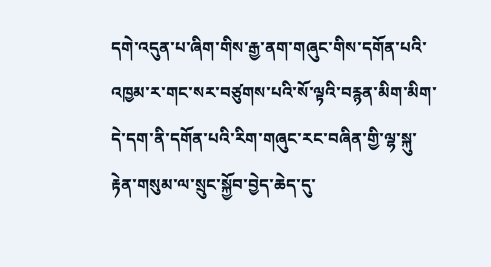དགེ་འདུན་པ་ཞིག་གིས་རྒྱ་ནག་གཞུང་གིས་དགོན་པའི་འཁྱམ་ར་གང་སར་བཙུགས་པའི་སོ་ལྟའི་བརྙན་མིག་མིག་དེ་དག་ནི་དགོན་པའི་རིག་གཞུང་རང་བཞིན་གྱི་ལྷ་སྐུ་རྟེན་གསུམ་ལ་སྲུང་སྐྱོབ་བྱེད་ཆེད་དུ་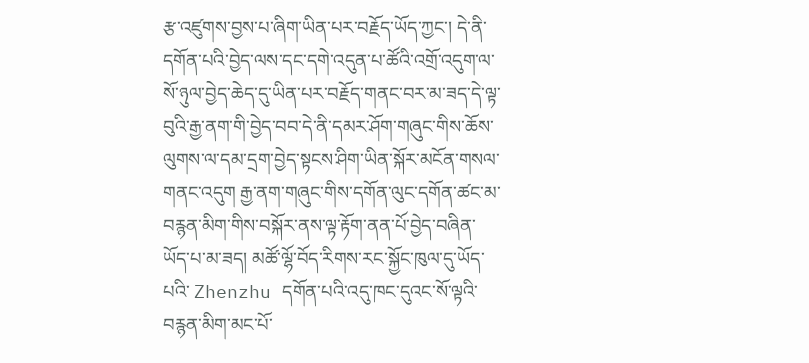རྩ་འཛུགས་བྱས་པ་ཞིག་ཡིན་པར་བརྗོད་ཡོད་ཀྱང་། དེ་ནི་དགོན་པའི་བྱེད་ལས་དང་དགེ་འདུན་པ་ཚོའི་འགྲོ་འདུག་ལ་སོ་ཉུལ་བྱེད་ཆེད་དུ་ཡིན་པར་བརྗོད་གནང་བར་མ་ཟད་དེ་ལྟ་བུའི་རྒྱ་ནག་གི་བྱེད་བབ་དེ་ནི་དམར་ཤོག་གཞུང་གིས་ཆོས་ལུགས་ལ་དམ་དྲག་བྱེད་སྟངས་ཤིག་ཡིན་སྐོར་མངོན་གསལ་གནང་འདུག རྒྱ་ནག་གཞུང་གིས་དགོན་ལུང་དགོན་ཚང་མ་བརྙན་མིག་གིས་བསྐོར་ནས་ལྟ་རྟོག་ནན་པོ་བྱེད་བཞིན་ཡོད་པ་མ་ཟད། མཚོ་ལྷོ་བོད་རིགས་རང་སྐྱོང་ཁུལ་དུ་ཡོད་པའི་ Zhenzhu དགོན་པའི་འདུ་ཁང་དུའང་སོ་ལྟའི་བརྙན་མིག་མང་པོ་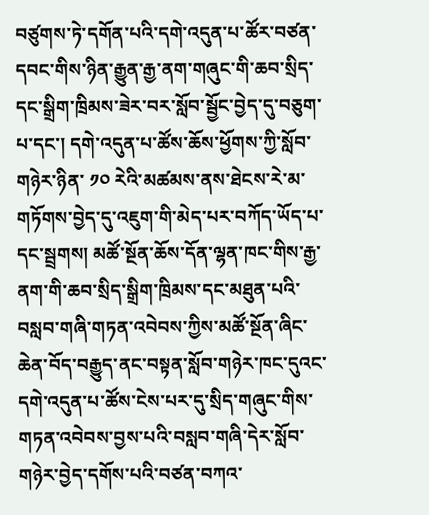བཙུགས་ཏེ་དགོན་པའི་དགེ་འདུན་པ་ཚོར་བཙན་དབང་གིས་ཉིན་རྒྱུན་རྒྱ་ནག་གཞུང་གི་ཆབ་སྲིད་དང་སྒྲིག་ཁྲིམས་ཟེར་བར་སློབ་སྦྱོང་བྱེད་དུ་བཅུག་པ་དང་། དགེ་འདུན་པ་ཚོས་ཆོས་ཕྱོགས་ཀྱི་སློབ་གཉེར་ཉིན་ ༡༠ རེའི་མཚམས་ནས་ཐེངས་རེ་མ་གཏོགས་བྱེད་དུ་འཇུག་གི་མེད་པར་བཀོད་ཡོད་པ་དང་སྦྲགས། མཚོ་སྔོན་ཆོས་དོན་ལྷན་ཁང་གིས་རྒྱ་ནག་གི་ཆབ་སྲིད་སྒྲིག་ཁྲིམས་དང་མཐུན་པའི་བསླབ་གཞི་གཏན་འབེབས་ཀྱིས་མཚོ་སྔོན་ཞིང་ཆེན་བོད་བརྒྱུད་ནང་བསྟན་སློབ་གཉེར་ཁང་དུའང་དགེ་འདུན་པ་ཚོས་ངེས་པར་དུ་སྲིད་གཞུང་གིས་གཏན་འབེབས་བྱས་པའི་བསླབ་གཞི་དེར་སློབ་གཉེར་བྱེད་དགོས་པའི་བཙན་བཀའ་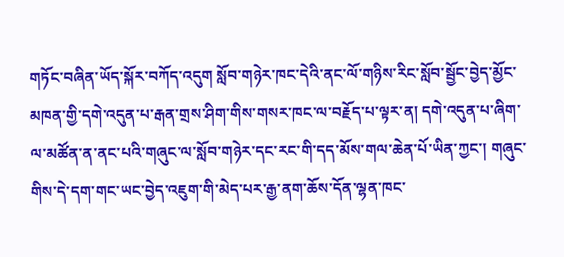གཏོང་བཞིན་ཡོད་སྐོར་བཀོད་འདུག སློབ་གཉེར་ཁང་དེའི་ནང་ལོ་གཉིས་རིང་སློབ་སྦྱོང་བྱེད་མྱོང་མཁན་གྱི་དགེ་འདུན་པ་རྒན་གྲས་ཤིག་གིས་གསར་ཁང་ལ་བརྗོད་པ་ལྟར་ན། དགེ་འདུན་པ་ཞིག་ལ་མཚོན་ན་ནང་པའི་གཞུང་ལ་སློབ་གཉེར་དང་རང་གི་དད་མོས་གལ་ཆེན་པོ་ཡིན་ཀྱང་། གཞུང་གིས་དེ་དག་གང་ཡང་བྱེད་འཇུག་གི་མེད་པར་རྒྱ་ནག་ཆོས་དོན་ལྷན་ཁང་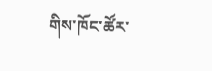གིས་ཁོང་ཚོར་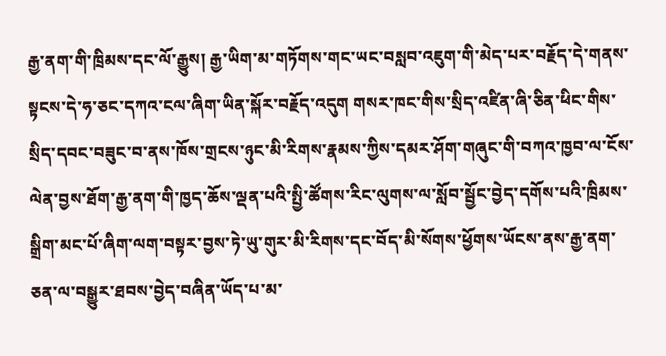རྒྱ་ནག་གི་ཁྲིམས་དང་ལོ་རྒྱུས། རྒྱ་ཡིག་མ་གཏོགས་གང་ཡང་བསླབ་འཇུག་གི་མེད་པར་བརྗོད་དེ་གནས་སྟངས་དེ་ཧ་ཅང་དཀའ་ངལ་ཞིག་ཡིན་སྐོར་བརྗོད་འདུག གསར་ཁང་གིས་སྲིད་འཛིན་ཞི་ཅིན་ཕིང་གིས་སྲིད་དབང་བཟུང་བ་ནས་ཁོས་གྲངས་ཉུང་མི་རིགས་རྣམས་ཀྱིས་དམར་ཤོག་གཞུང་གི་བཀའ་ཁྱབ་ལ་ངོས་ལེན་བྱས་ཐོག་རྒྱ་ནག་གི་ཁྱད་ཆོས་ལྡན་པའི་སྤྱི་ཚོགས་རིང་ལུགས་ལ་སློབ་སྦྱོང་བྱེད་དགོས་པའི་ཁྲིམས་སྒྲིག་མང་པོ་ཞིག་ལག་བསྟར་བྱས་ཏེ་ཡུ་གུར་མི་རིགས་དང་བོད་མི་སོགས་ཕྱོགས་ཡོངས་ནས་རྒྱ་ནག་ཅན་ལ་བསྒྱུར་ཐབས་བྱེད་བཞིན་ཡོད་པ་མ་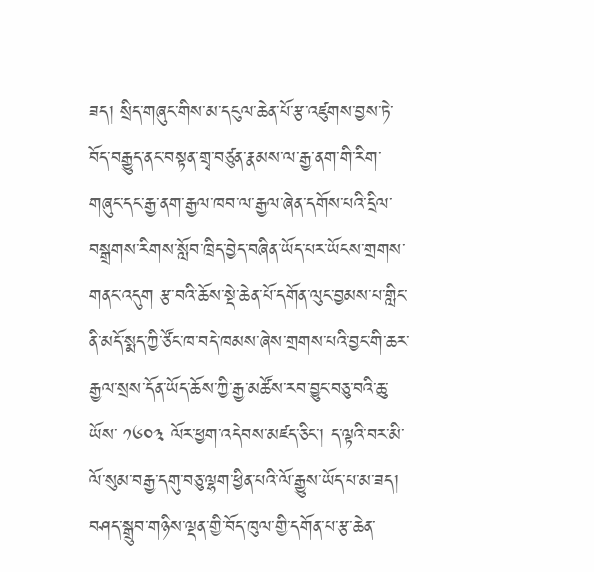ཟད། སྲིད་གཞུང་གིས་མ་དངུལ་ཆེན་པོ་རྩ་འཛུགས་བྱས་ཏེ་བོད་བརྒྱུད་ནང་བསྟན་གྲྭ་བཙུན་རྣམས་ལ་རྒྱ་ནག་གི་རིག་གཞུང་དང་རྒྱ་ནག་རྒྱལ་ཁབ་ལ་རྒྱལ་ཞེན་དགོས་པའི་དྲིལ་བསྒྲགས་རིགས་སློབ་ཁྲིད་བྱེད་བཞིན་ཡོད་པར་ཡོངས་གྲགས་གནང་འདུག རྩ་བའི་ཆོས་སྡེ་ཆེན་པོ་དགོན་ལུང་བྱམས་པ་གླིང་ནི་མདོ་སྨད་ཀྱི་ཙོང་ཁ་བདེ་ཁམས་ཞེས་གྲགས་པའི་བྱང་གི་ཆར་རྒྱལ་སྲས་དོན་ཡོད་ཆོས་ཀྱི་རྒྱ་མཚོས་རབ་བྱུང་བཅུ་བའི་ཆུ་ཡོས་ ༡༦༠༣ ལོར་ཕྱག་འདེབས་མཛད་ཅིང་། ད་ལྟའི་བར་མི་ལོ་སུམ་བརྒྱ་དགུ་བཅུ་ལྷག་ཕྱིན་པའི་ལོ་རྒྱུས་ཡོད་པ་མ་ཟད། བཤད་སྒྲུབ་གཉིས་ལྡན་གྱི་བོད་ཁུལ་གྱི་དགོན་པ་རྩ་ཆེན་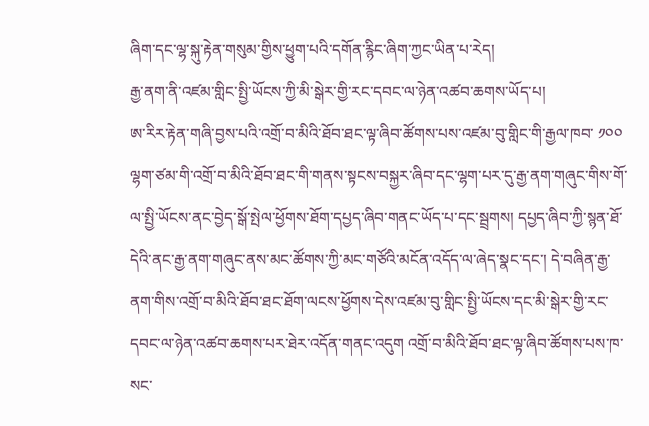ཞིག་དང་ལྷ་སྐུ་རྟེན་གསུམ་གྱིས་ཕྱུག་པའི་དགོན་རྙིང་ཞིག་ཀྱང་ཡིན་པ་རེད།
རྒྱ་ནག་ནི་འཛམ་གླིང་སྤྱི་ཡོངས་ཀྱི་མི་སྒེར་གྱི་རང་དབང་ལ་ཉེན་འཚབ་ཆགས་ཡོད་པ།
ཨ་རིར་རྟེན་གཞི་བྱས་པའི་འགྲོ་བ་མིའི་ཐོབ་ཐང་ལྟ་ཞིབ་ཚོགས་པས་འཛམ་བུ་གླིང་གི་རྒྱལ་ཁབ་ ༡༠༠ ལྷག་ཙམ་གི་འགྲོ་བ་མིའི་ཐོབ་ཐང་གི་གནས་སྟངས་བསྐྱར་ཞིབ་དང་ལྷག་པར་དུ་རྒྱ་ནག་གཞུང་གིས་གོ་ལ་སྤྱི་ཡོངས་ནང་བྱེད་སྒོ་སྤེལ་ཕྱོགས་ཐོག་དཔྱད་ཞིབ་གནང་ཡོད་པ་དང་སྦྲགས། དཔྱད་ཞིབ་ཀྱི་སྙན་ཐོ་དེའི་ནང་རྒྱ་ནག་གཞུང་ནས་མང་ཚོགས་ཀྱི་མང་གཙོའི་མངོན་འདོད་ལ་ཞེད་སྣང་དང་། དེ་བཞིན་རྒྱ་ནག་གིས་འགྲོ་བ་མིའི་ཐོབ་ཐང་ཐོག་ལངས་ཕྱོགས་དེས་འཛམ་བུ་གླིང་སྤྱི་ཡོངས་དང་མི་སྒེར་གྱི་རང་དབང་ལ་ཉེན་འཚབ་ཆགས་པར་ཐེར་འདོན་གནང་འདུག འགྲོ་བ་མིའི་ཐོབ་ཐང་ལྟ་ཞིབ་ཚོགས་པས་ཁ་སང་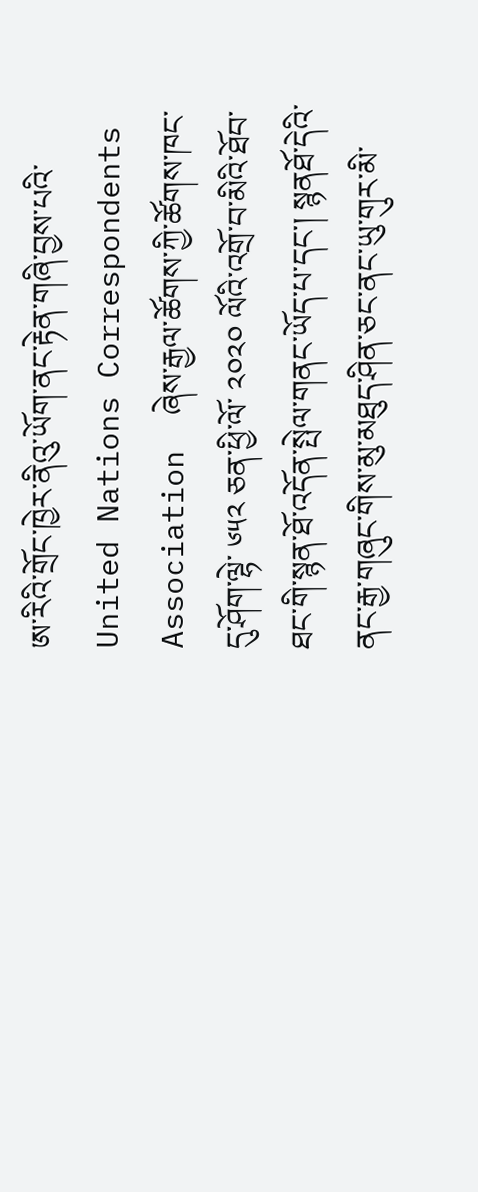ཨ་རིའི་གྲོང་ཁྱེར་ནིའུ་ཡོག་ནང་རྟེན་གཞི་བྱས་པའི་ United Nations Correspondents Association  ཞེས་རྒྱལ་ཚོགས་ཀྱི་ཚོགས་ཁང་དུ་ཤོག་ལྷེ་ ༦༥༢ ཅན་ཕྱི་ལོ་ ༢༠༢༠ ལོའི་འགྲོ་བ་མིའི་ཐོབ་ཐང་གི་སྙན་ཐོ་འདོན་སྤེལ་གནང་ཡོད་པ་དང་། སྙནཐོ་དེའི་ནང་རྒྱ་གཞུང་གིས་མུ་མཐུད་ཤིན་ཅང་ནང་ཡུ་གུར་མི་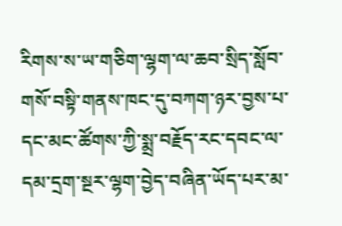རིགས་ས་ཡ་གཅིག་ལྷག་ལ་ཆབ་སྲིད་སློབ་གསོ་བསྟི་གནས་ཁང་དུ་བཀག་ཉར་བྱས་པ་དང་མང་ཚོགས་ཀྱི་སྨྲ་བརྗོད་རང་དབང་ལ་དམ་དྲག་སྔར་ལྷག་བྱེད་བཞིན་ཡོད་པར་མ་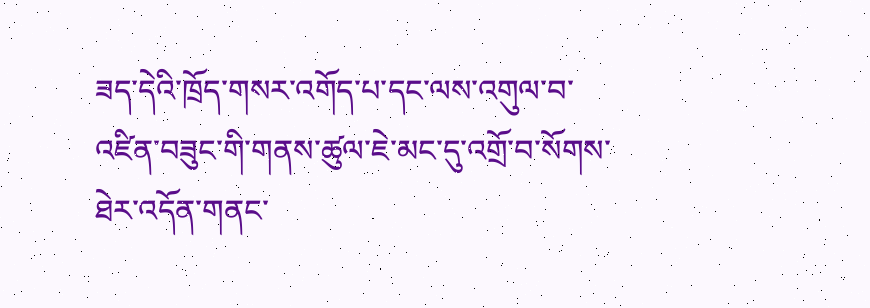ཟད་དེའི་ཁྲོད་གསར་འགོད་པ་དང་ལས་འགུལ་བ་འཛིན་བཟུང་གི་གནས་ཚུལ་ཇེ་མང་དུ་འགྲོ་བ་སོགས་ཐེར་འདོན་གནང་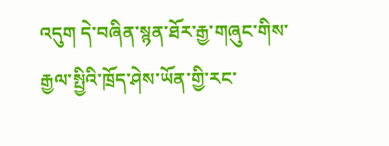འདུག དེ་བཞིན་སྙན་ཐོར་རྒྱ་གཞུང་གིས་རྒྱལ་སྤྱིའི་ཁྲོད་ཤེས་ཡོན་གྱི་རང་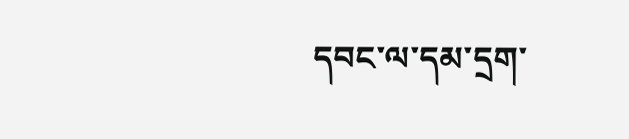དབང་ལ་དམ་དྲག་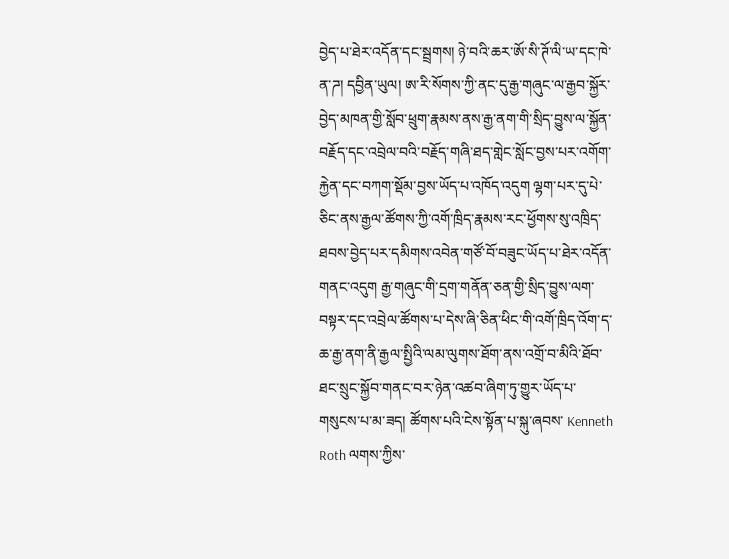བྱེད་པ་ཐེར་འདོན་དང་སྦྲགས། ཉེ་བའི་ཆར་ཨོ་སི་ཊོ་ལི་ཡ་དང་ཁེ་ན་ཌ། དབྱིན་ཡུལ། ཨ་རི་སོགས་ཀྱི་ནང་དུ་རྒྱ་གཞུང་ལ་རྒྱབ་སྐྱོར་བྱེད་མཁན་གྱི་སློབ་ཕྲུག་རྣམས་ནས་རྒྱ་ནག་གི་སྲིད་བྱུས་ལ་སྐྱོན་བརྗོད་དང་འབྲེལ་བའི་བརྗོད་གཞི་ཐད་གླེང་སློང་བྱས་པར་འགོག་རྐྱེན་དང་བཀག་སྡོམ་བྱས་ཡོད་པ་འཁོད་འདུག ལྷག་པར་དུ་པེ་ཅིང་ནས་རྒྱལ་ཚོགས་ཀྱི་འགོ་ཁྲིད་རྣམས་རང་ཕྱོགས་སུ་འཁྲིད་ཐབས་བྱེད་པར་དམིགས་འབེན་གཙོ་བོ་བཟུང་ཡོད་པ་ཐེར་འདོན་གནང་འདུག རྒྱ་གཞུང་གི་དྲག་གནོན་ཅན་གྱི་སྲིད་བྱུས་ལག་བསྟར་དང་འབྲེལ་ཚོགས་པ་དེས་ཞི་ཅིན་ཕིང་གི་འགོ་ཁྲིད་འོག་ད་ཆ་རྒྱ་ནག་ནི་རྒྱལ་སྤྱིའི་ལམ་ལུགས་ཐོག་ནས་འགྲོ་བ་མིའི་ཐོབ་ཐང་སྲུང་སྐྱོབ་གནང་བར་ཉེན་འཚབ་ཞིག་ཏུ་གྱུར་ཡོད་པ་གསུངས་པ་མ་ཟད། ཚོགས་པའི་ངེས་སྟོན་པ་སྐུ་ཞབས་ Kenneth Roth ལགས་ཀྱིས་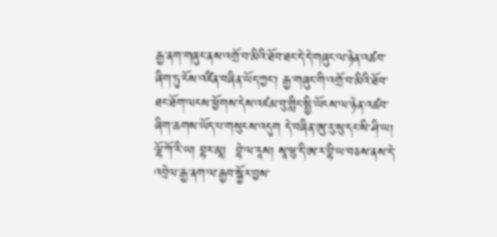རྒྱ་ནག་གཞུང་ནས་འགྲོ་བ་མིའི་ཐོབ་ཐང་དེ་དེ་གཞུང་ལ་ཉེན་འཚབ་ཞིག་ཏུ་ངོས་འཛིན་བཞིན་ཡོད་ཀྱང་། རྒྱ་གཞུང་གི་འགྲོ་བ་མིའི་ཐོབ་ཐང་ཐོག་ལངས་ཕྱོགས་དེས་འཛམ་བུ་གླིང་སྤྱི་ཡོངས་ལ་ཉེན་འཚབ་ཞིག་ཆགས་ཡོད་པ་གསུངས་འདུག དེ་བཞིན་ཨུ་རུ་སུ་དང་སི་ཤི་ཡ། ལྷོ་ཀོ་རི་ཡ། བྷར་མཱ།  བྷེ་ལ་རཱས། སཱ་ཝུ་དི་ཨ་ར་བྷི་ཡ་བཅས་ནས་དེ་འབྲེལ་རྒྱ་ནག་ལ་རྒྱབ་སྐྱོར་བྱས་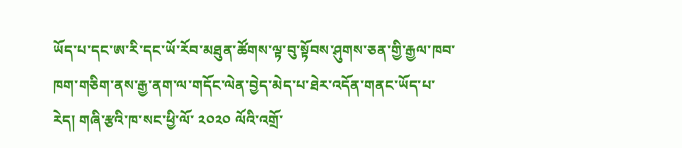ཡོད་པ་དང་ཨ་རི་དང་ཡོ་རོབ་མཐུན་ཚོགས་ལྟ་བུ་སྟོབས་ཤུགས་ཅན་གྱི་རྒྱལ་ཁབ་ཁག་གཅིག་ནས་རྒྱ་ནག་ལ་གདོང་ལེན་བྱེད་མེད་པ་ཐེར་འདོན་གནང་ཡོད་པ་རེད། གཞི་རྩའི་ཁ་སང་ཕྱི་ལོ་ ༢༠༢༠ ལོའི་འགྲོ་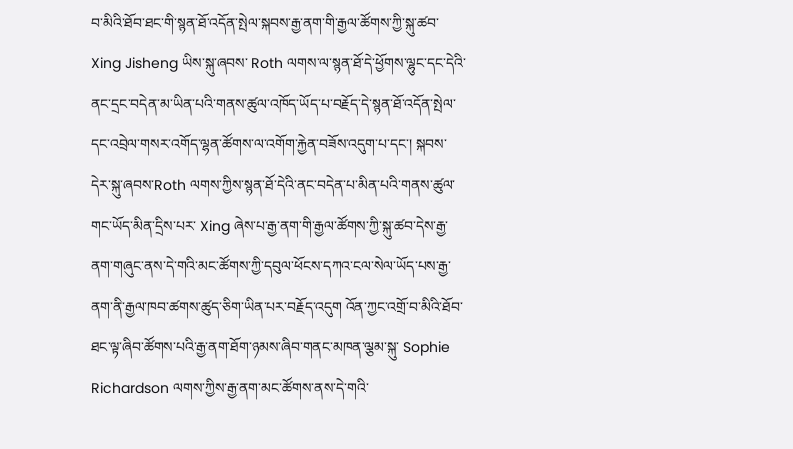བ་མིའི་ཐོབ་ཐང་གི་སྙན་ཐོ་འདོན་སྤེལ་སྐབས་རྒྱ་ནག་གི་རྒྱལ་ཚོགས་ཀྱི་སྐུ་ཚབ་ Xing Jisheng ཡིས་སྐུ་ཞབས་ Roth ལགས་ལ་སྙན་ཐོ་དེ་ཕྱོགས་ལྷུང་དང་དེའི་ནང་དྲང་བདེན་མ་ཡིན་པའི་གནས་ཚུལ་འཁོད་ཡོད་པ་བརྗོད་དེ་སྙན་ཐོ་འདོན་སྤེལ་དང་འབྲེལ་གསར་འགོད་ལྷན་ཚོགས་ལ་འགོག་རྐྱེན་བཟོས་འདུག་པ་དང་། སྐབས་དེར་སྐུ་ཞབས་Roth ལགས་ཀྱིས་སྙན་ཐོ་དེའི་ནང་བདེན་པ་མིན་པའི་གནས་ཚུལ་གང་ཡོད་མིན་དྲིས་པར་ Xing ཞེས་པ་རྒྱ་ནག་གི་རྒྱལ་ཚོགས་ཀྱི་སྐུ་ཚབ་དེས་རྒྱ་ནག་གཞུང་ནས་དེ་གའི་མང་ཚོགས་ཀྱི་དབུལ་ཕོངས་དཀའ་ངལ་སེལ་ཡོད་པས་རྒྱ་ནག་ནི་རྒྱལ་ཁབ་ཚགས་ཚུད་ཅིག་ཡིན་པར་བརྗོད་འདུག འོན་ཀྱང་འགྲོ་བ་མིའི་ཐོབ་ཐང་ལྟ་ཞིབ་ཚོགས་པའི་རྒྱ་ནག་ཐོག་ཉམས་ཞིབ་གནང་མཁན་ལྕམ་སྐུ་ Sophie Richardson ལགས་ཀྱིས་རྒྱ་ནག་མང་ཚོགས་ནས་དེ་གའི་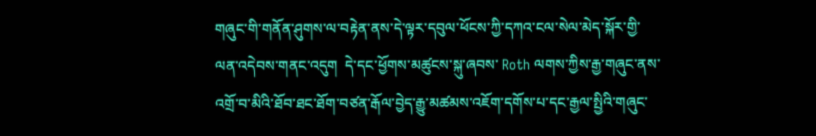གཞུང་གི་གནོན་ཤུགས་ལ་བརྟེན་ནས་དེ་ལྟར་དབུལ་ཕོངས་ཀྱི་དཀའ་ངལ་སེལ་མེད་སྐོར་གྱི་ལན་འདེབས་གནང་འདུག  དེ་དང་ཕྱོགས་མཚུངས་སྐུ་ཞབས་ Roth ལགས་ཀྱིས་རྒྱ་གཞུང་ནས་འགྲོ་བ་མིའི་ཐོབ་ཐང་ཐོག་བཙན་རྒོལ་བྱེད་རྒྱུ་མཚམས་འཇོག་དགོས་པ་དང་རྒྱལ་སྤྱིའི་གཞུང་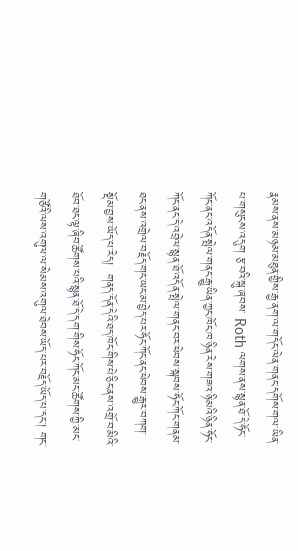རྣམས་ནས་མཉམ་མཐུན་གྱིས་རྒྱ་ནག་ལ་གདོང་ལེན་གནང་དགོས་གལ་ཡིན་པ་གསུངས་འདུག རྩ་བའི་སྐུ་ཞབས་ Roth ལགས་ནས་སྙན་ཐོ་དེ་ཧོང་ཀོང་ནང་འདོན་སྤེལ་གནང་རྒྱུ་ཡིན་ཀྱང་ཁོང་ཁ་ཉིན་རེས་གཟའ་ཉི་མའི་ཉིན་ཧོང་ཀོང་ནང་དེ་འབྲེལ་སྙན་ཐོ་འདོན་སྤེལ་གནང་བར་ཕེབས་སྐབས་ཧོང་ཀོང་གནམ་ཐང་ནས་འགྲེལ་བརྗོད་གང་ཡང་མ་བྱེད་པར་ཧོང་ཀོང་ནང་ཕེབས་རྒྱུར་བཀག་སྡོམ་བྱས་ཡོད་པ་རེད།  གནད་དོན་དེའི་ཐད་ཁོང་གིས་པེ་ཅིང་ནས་འགྲོ་བ་མིའི་ཐོབ་ཐང་ལྟ་ཞིབ་ཚོགས་པའི་སྙན་ཐོ་དེ་དག་གིས་ཧོང་ཀོང་མང་ཚོགས་ཀྱི་མང་གཙོའི་ལས་འགུལ་ལ་སེམས་འགུལ་ཐེབས་ཡོད་པར་བརྗོད་ཡོད་པ་དང་། གང་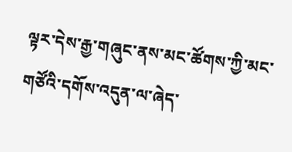ལྟར་དེས་རྒྱ་གཞུང་ནས་མང་ཚོགས་ཀྱི་མང་གཙོའི་དགོས་འདུན་ལ་ཞེད་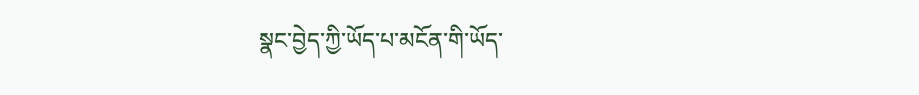སྣང་བྱེད་ཀྱི་ཡོད་པ་མངོན་གི་ཡོད་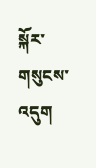སྐོར་གསུངས་འདུག